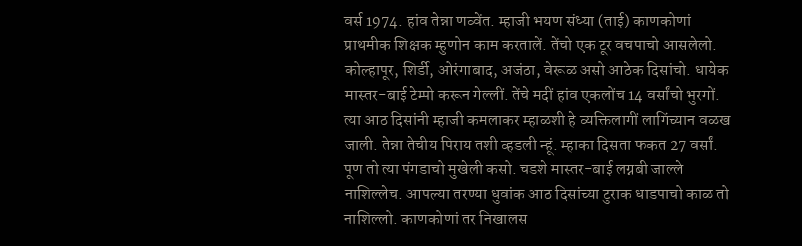वर्स 1974. हांव तेन्ना णव्वेंत. म्हाजी भयण संध्या (ताई) काणकोणां प्राथमीक शिक्षक म्हुणोन काम करतालें. तेंचो एक टूर वचपाचो आसलेलो. कोल्हापूर, शिर्डी, ओरंगाबाद, अजंठा, वेरूळ असो आठेक दिसांचो. धायेक मास्तर-बाई टेम्पो करून गेल्लीं. तेंचे मदीं हांव एकलोंच 14 वर्सांचो भुरगों. त्या आठ दिसांनी म्हाजी कमलाकर म्हाळशी हे व्यक्तिलागीं लागिंच्यान वळख जाली. तेन्ना तेचीय पिराय तशी व्हडली न्हूं. म्हाका दिसता फकत 27 वर्सां. पूण तो त्या पंगडाचो मुखेली कसो. चडशे मास्तर-बाई लग्नबी जाल्ले नाशिल्लेच. आपल्या तरण्या धुवांक आठ दिसांच्या टुराक धाडपाचो काळ तो नाशिल्लो. काणकोणां तर निखालस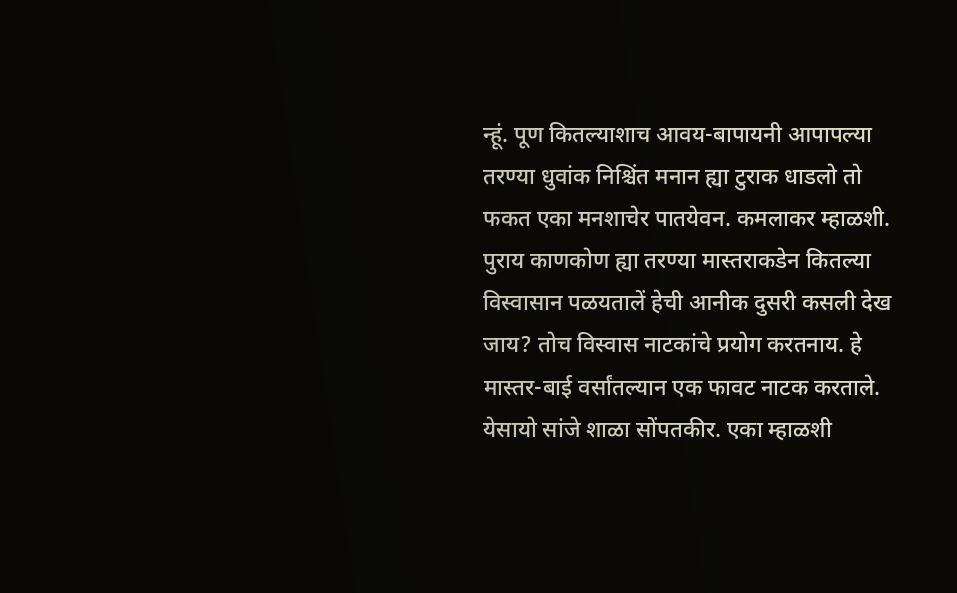न्हूं. पूण कितल्याशाच आवय-बापायनी आपापल्या तरण्या धुवांक निश्चिंत मनान ह्या टुराक धाडलो तो फकत एका मनशाचेर पातयेवन. कमलाकर म्हाळशी. पुराय काणकोण ह्या तरण्या मास्तराकडेन कितल्या विस्वासान पळयतालें हेची आनीक दुसरी कसली देख जाय? तोच विस्वास नाटकांचे प्रयोग करतनाय. हे मास्तर-बाई वर्सांतल्यान एक फावट नाटक करताले. येसायो सांजे शाळा सोंपतकीर. एका म्हाळशी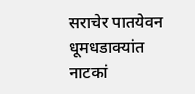सराचेर पातयेवन धूमधडाक्यांत नाटकां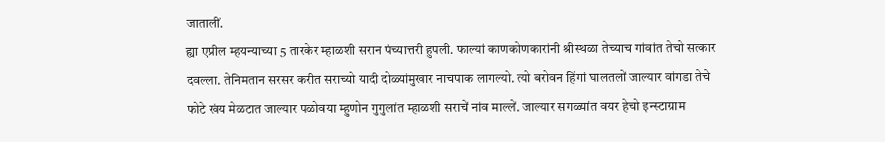जातालीं.
ह्या एप्रील म्हयन्याच्या 5 तारकेर म्हाळशी सरान पंच्यात्तरी हुपली. फाल्यां काणकोणकारांनी श्रीस्थळा तेच्याच गांवांत तेचो सत्कार दवल्ला. तेनिमतान सरसर करीत सराच्यो यादी दोळ्यांमुखार नाचपाक लागल्यो. त्यो बरोवन हिंगां घालतलों जाल्यार वांगडा तेचे फोटे खंय मेळटात जाल्यार पळोवया म्हुणोन गुगुलांत म्हाळशी सराचें नांव माल्लें. जाल्यार सगळ्यांत वयर हेचो इन्स्टाग्राम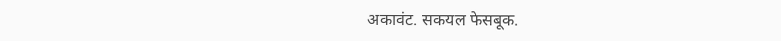अकावंट. सकयल फेसबूक.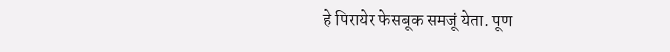हे पिरायेर फेसबूक समजूं येता. पूण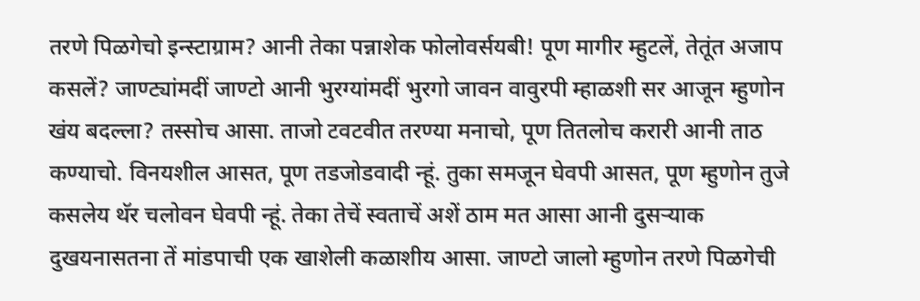तरणे पिळगेचो इन्स्टाग्राम? आनी तेका पन्नाशेक फोलोवर्सयबी! पूण मागीर म्हुटलें, तेतूंत अजाप कसलें? जाण्ट्यांमदीं जाण्टो आनी भुरग्यांमदीं भुरगो जावन वावुरपी म्हाळशी सर आजून म्हुणोन खंय बदल्ला? तस्सोच आसा. ताजो टवटवीत तरण्या मनाचो, पूण तितलोच करारी आनी ताठ कण्याचो. विनयशील आसत, पूण तडजोडवादी न्हूं. तुका समजून घेवपी आसत, पूण म्हुणोन तुजे कसलेय थॅर चलोवन घेवपी न्हूं. तेका तेचें स्वताचें अशें ठाम मत आसा आनी दुसऱ्याक दुखयनासतना तें मांडपाची एक खाशेली कळाशीय आसा. जाण्टो जालो म्हुणोन तरणे पिळगेची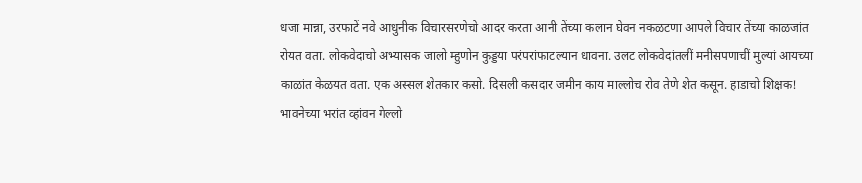धजा मान्ना, उरफाटें नवे आधुनीक विचारसरणेचो आदर करता आनी तेंच्या कलान घेवन नकळटणा आपले विचार तेंच्या काळजांत रोयत वता. लोकवेदाचो अभ्यासक जालो म्हुणोन कुड्डया परंपरांफाटल्यान धावना. उलट लोकवेदांतलीं मनीसपणाचीं मुल्यां आयच्या काळांत केळयत वता. एक अस्सल शेतकार कसो. दिसली कसदार जमीन काय माल्लोच रोव तेणे शेत कसून. हाडाचो शिक्षक!
भावनेच्या भरांत व्हांवन गेल्लो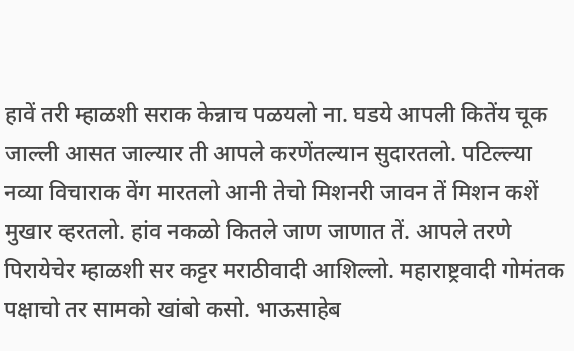हावें तरी म्हाळशी सराक केन्नाच पळयलो ना. घडये आपली कितेंय चूक जाल्ली आसत जाल्यार ती आपले करणेंतल्यान सुदारतलो. पटिल्ल्या नव्या विचाराक वेंग मारतलो आनी तेचो मिशनरी जावन तें मिशन कशें मुखार व्हरतलो. हांव नकळो कितले जाण जाणात तें. आपले तरणे पिरायेचेर म्हाळशी सर कट्टर मराठीवादी आशिल्लो. महाराष्ट्रवादी गोमंतक पक्षाचो तर सामको खांबो कसो. भाऊसाहेब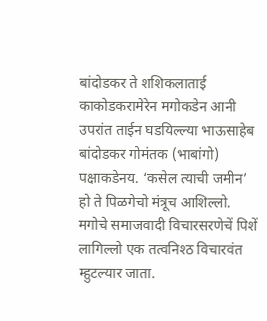बांदोडकर ते शशिकलाताई काकोडकरामेरेन मगोकडेन आनी उपरांत ताईन घडयिल्ल्या भाऊसाहेब बांदोडकर गोमंतक (भाबांगो) पक्षाकडेनय. ‘कसेल त्याची जमीन’ हो ते पिळगेचो मंत्रूच आशिल्लो. मगोचे समाजवादी विचारसरणेचें पिशें लागिल्लो एक तत्वनिश्ठ विचारवंत म्हुटल्यार जाता.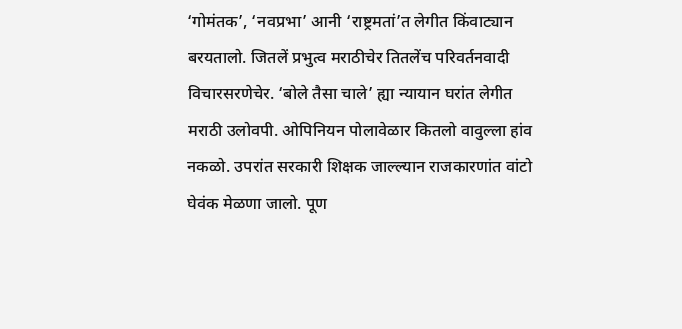‘गोमंतक’, ‘नवप्रभा’ आनी ‘राष्ट्रमतां’त लेगीत किंवाट्यान बरयतालो. जितलें प्रभुत्व मराठीचेर तितलेंच परिवर्तनवादी विचारसरणेचेर. ‘बोले तैसा चाले’ ह्या न्यायान घरांत लेगीत मराठी उलोवपी. ओपिनियन पोलावेळार कितलो वावुल्ला हांव नकळो. उपरांत सरकारी शिक्षक जाल्ल्यान राजकारणांत वांटो घेवंक मेळणा जालो. पूण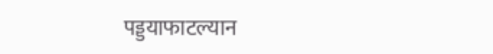पड्डयाफाटल्यान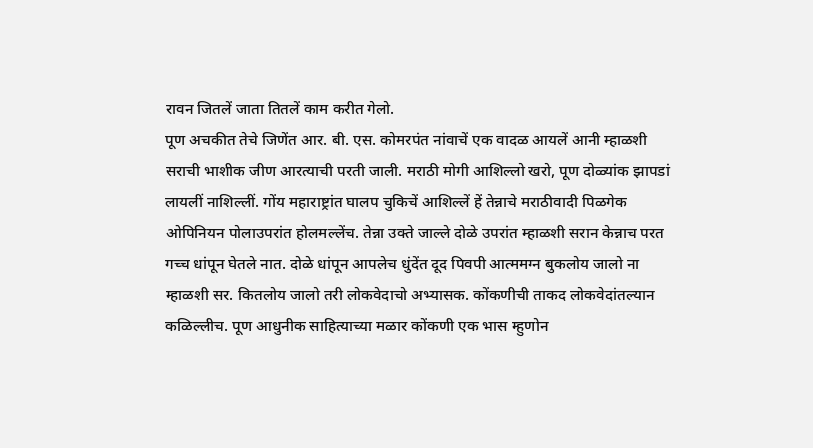रावन जितलें जाता तितलें काम करीत गेलो.
पूण अचकीत तेचे जिणेंत आर. बी. एस. कोमरपंत नांवाचें एक वादळ आयलें आनी म्हाळशी सराची भाशीक जीण आरत्याची परती जाली. मराठी मोगी आशिल्लो खरो, पूण दोळ्यांक झापडां लायलीं नाशिल्लीं. गोंय महाराष्ट्रांत घालप चुकिचें आशिल्लें हें तेन्नाचे मराठीवादी पिळगेक ओपिनियन पोलाउपरांत होलमल्लेंच. तेन्ना उक्ते जाल्ले दोळे उपरांत म्हाळशी सरान केन्नाच परत गच्च धांपून घेतले नात. दोळे धांपून आपलेच धुंदेंत दूद पिवपी आत्ममग्न बुकलोय जालो ना म्हाळशी सर. कितलोय जालो तरी लोकवेदाचो अभ्यासक. कोंकणीची ताकद लोकवेदांतल्यान कळिल्लीच. पूण आधुनीक साहित्याच्या मळार कोंकणी एक भास म्हुणोन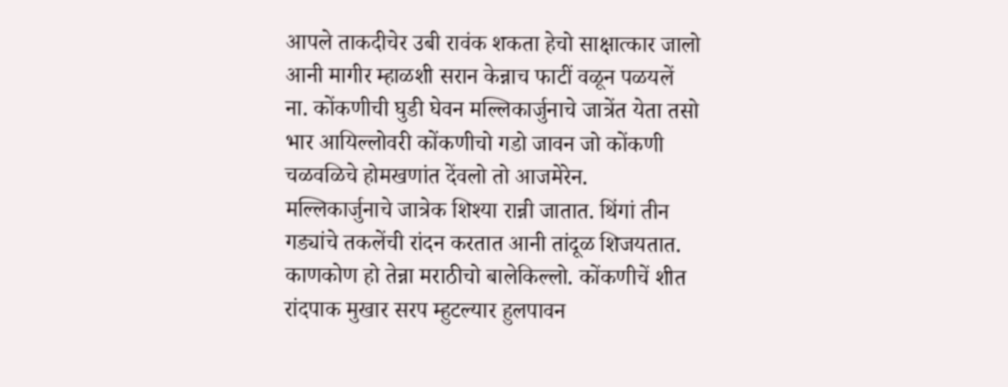आपले ताकदीचेर उबी रावंक शकता हेचो साक्षात्कार जालो आनी मागीर म्हाळशी सरान केन्नाच फाटीं वळून पळयलें ना. कोंकणीची घुडी घेवन मल्लिकार्जुनाचे जात्रेंत येता तसो भार आयिल्लोवरी कोंकणीचो गडो जावन जो कोंकणी चळवळिचे होमखणांत देंवलो तो आजमेरेन. मल्लिकार्जुनाचे जात्रेक शिश्या रान्नी जातात. थिंगां तीन गड्यांचे तकलेंची रांदन करतात आनी तांदूळ शिजयतात. काणकोण हो तेन्ना मराठीचो बालेकिल्लो. कोंकणीचें शीत रांदपाक मुखार सरप म्हुटल्यार हुलपावन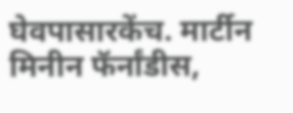घेवपासारकेंच. मार्टीन मिनीन फॅर्नांडीस,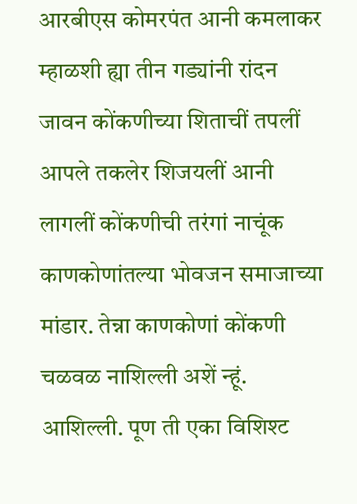आरबीएस कोमरपंत आनी कमलाकर म्हाळशी ह्या तीन गड्यांनी रांदन जावन कोंकणीच्या शिताचीं तपलीं आपले तकलेर शिजयलीं आनी लागलीं कोंकणीची तरंगां नाचूंक काणकोणांतल्या भोवजन समाजाच्या मांडार. तेन्ना काणकोणां कोंकणी चळवळ नाशिल्ली अशें न्हूं. आशिल्ली. पूण ती एका विशिश्ट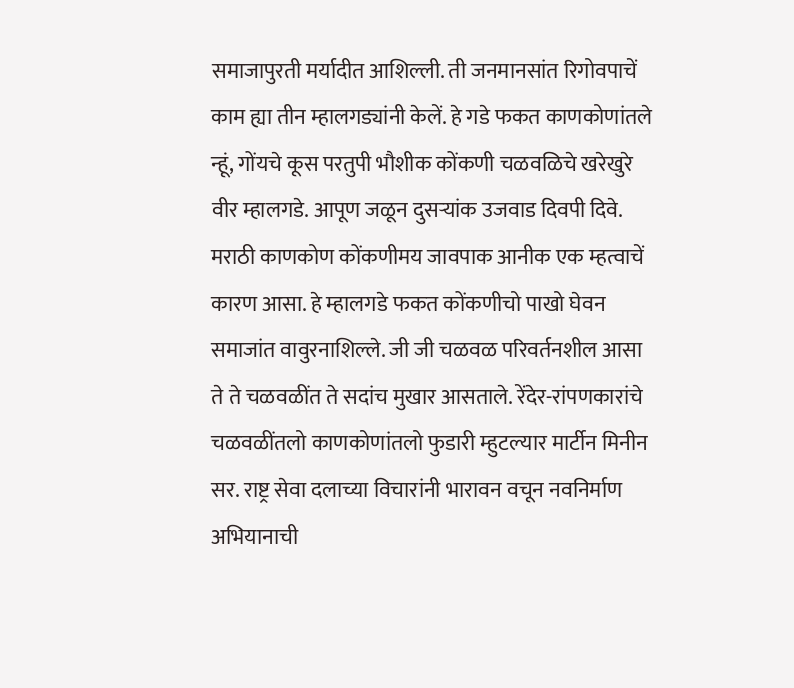समाजापुरती मर्यादीत आशिल्ली. ती जनमानसांत रिगोवपाचें काम ह्या तीन म्हालगड्यांनी केलें. हे गडे फकत काणकोणांतले न्हूं, गोंयचे कूस परतुपी भौशीक कोंकणी चळवळिचे खरेखुरे वीर म्हालगडे. आपूण जळून दुसऱ्यांक उजवाड दिवपी दिवे.
मराठी काणकोण कोंकणीमय जावपाक आनीक एक म्हत्वाचें कारण आसा. हे म्हालगडे फकत कोंकणीचो पाखो घेवन समाजांत वावुरनाशिल्ले. जी जी चळवळ परिवर्तनशील आसा ते ते चळवळींत ते सदांच मुखार आसताले. रेंदेर-रांपणकारांचे चळवळींतलो काणकोणांतलो फुडारी म्हुटल्यार मार्टीन मिनीन सर. राष्ट्र सेवा दलाच्या विचारांनी भारावन वचून नवनिर्माण अभियानाची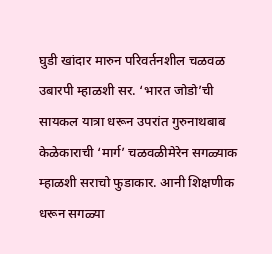घुडी खांदार मारुन परिवर्तनशील चळवळ उबारपी म्हाळशी सर. ‘भारत जोडो’ची सायकल यात्रा धरून उपरांत गुरुनाथबाब केळेकाराची ‘मार्ग’ चळवळीमेरेन सगळ्याक म्हाळशी सराचो फुडाकार. आनी शिक्षणीक धरून सगळ्या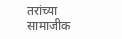तरांच्या सामाजीक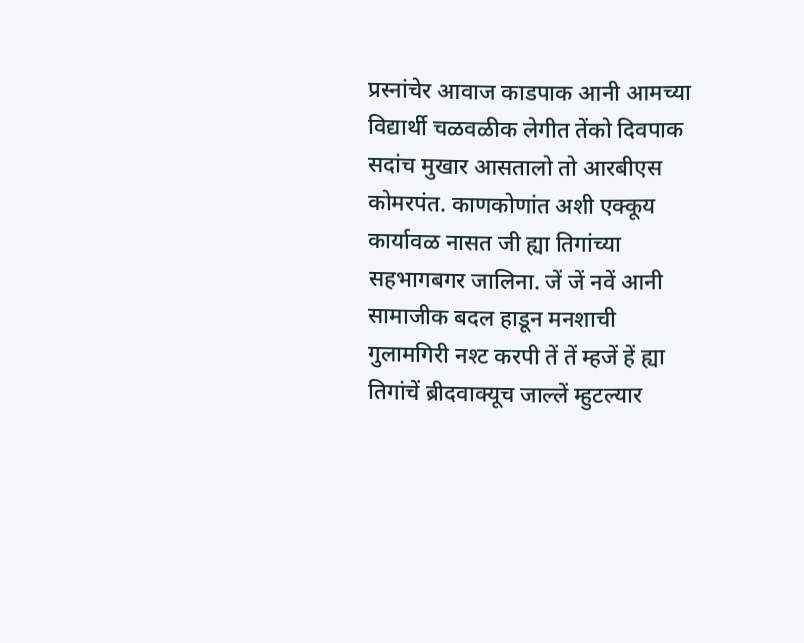प्रस्नांचेर आवाज काडपाक आनी आमच्या विद्यार्थी चळवळीक लेगीत तेंको दिवपाक सदांच मुखार आसतालो तो आरबीएस कोमरपंत. काणकोणांत अशी एक्कूय कार्यावळ नासत जी ह्या तिगांच्या सहभागबगर जालिना. जें जें नवें आनी सामाजीक बदल हाडून मनशाची गुलामगिरी नश्ट करपी तें तें म्हजें हें ह्या तिगांचें ब्रीदवाक्यूच जाल्लें म्हुटल्यार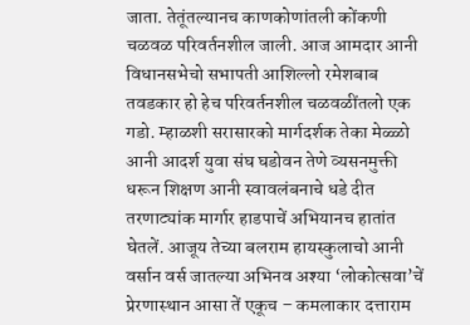जाता. तेतूंतल्यानच काणकोणांतली कोंकणी चळवळ परिवर्तनशील जाली. आज आमदार आनी विधानसभेचो सभापती आशिल्लो रमेशबाब तवडकार हो हेच परिवर्तनशील चळवळींतलो एक गडो. म्हाळशी सरासारको मार्गदर्शक तेका मेळ्ळो आनी आदर्श युवा संघ घडोवन तेणे व्यसनमुक्ती धरून शिक्षण आनी स्वावलंबनाचे धडे दीत तरणाट्यांक मार्गार हाडपाचें अभियानच हातांत घेतलें. आजूय तेच्या बलराम हायस्कुलाचो आनी वर्सान वर्स जातल्या अभिनव अश्या ‘लोकोत्सवा’चें प्रेरणास्थान आसा तें एकूच – कमलाकार दत्ताराम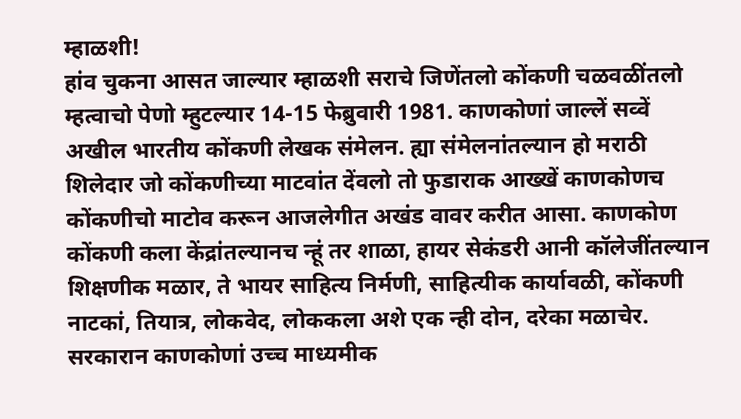म्हाळशी!
हांव चुकना आसत जाल्यार म्हाळशी सराचे जिणेंतलो कोंकणी चळवळींतलो म्हत्वाचो पेणो म्हुटल्यार 14-15 फेब्रुवारी 1981. काणकोणां जाल्लें सव्वें अखील भारतीय कोंकणी लेखक संमेलन. ह्या संमेलनांतल्यान हो मराठी शिलेदार जो कोंकणीच्या माटवांत देंवलो तो फुडाराक आख्खें काणकोणच कोंकणीचो माटोव करून आजलेगीत अखंड वावर करीत आसा. काणकोण कोंकणी कला केंद्रांतल्यानच न्हूं तर शाळा, हायर सेकंडरी आनी कॉलेजींतल्यान शिक्षणीक मळार, ते भायर साहित्य निर्मणी, साहित्यीक कार्यावळी, कोंकणी नाटकां, तियात्र, लोकवेद, लोककला अशे एक न्ही दोन, दरेका मळाचेर. सरकारान काणकोणां उच्च माध्यमीक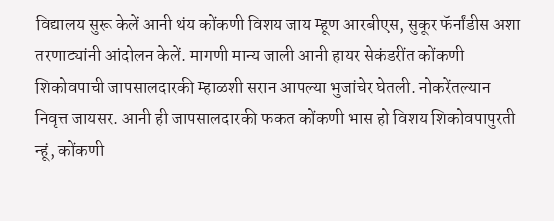विद्यालय सुरू केलें आनी थंय कोंकणी विशय जाय म्हूण आरबीएस, सुकूर फॅर्नांडीस अशा तरणाट्यांनी आंदोलन केलें. मागणी मान्य जाली आनी हायर सेकंडरींत कोंकणी शिकोवपाची जापसालदारकी म्हाळशी सरान आपल्या भुजांचेर घेतली. नोकरेंतल्यान निवृत्त जायसर. आनी ही जापसालदारकी फकत कोंकणी भास हो विशय शिकोवपापुरती न्हूं, कोंकणी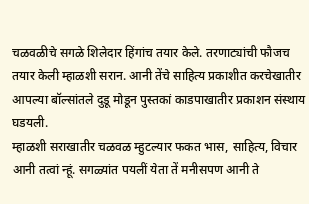चळवळीचे सगळे शिलेदार हिंगांच तयार केले. तरणाट्यांची फौजच तयार केली म्हाळशी सरान. आनी तेंचे साहित्य प्रकाशीत करचेखातीर आपल्या बॉल्सांतले दुडू मोडून पुस्तकां काडपाखातीर प्रकाशन संस्थाय घडयली.
म्हाळशी सराखातीर चळवळ म्हुटल्यार फकत भास, साहित्य, विचार आनी तत्वां न्हूं. सगळ्यांत पयलीं येता तें मनीसपण आनी ते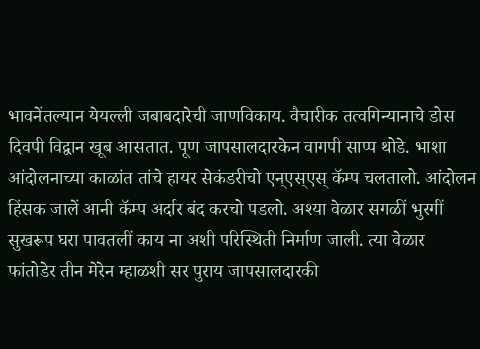भावनेंतल्यान येयल्ली जबाबदारेची जाणविकाय. वैचारीक तत्वगिन्यानाचे डोस दिवपी विद्वान खूब आसतात. पूण जापसालदारकेन वागपी साप्प थोडे. भाशा आंदोलनाच्या काळांत तांचे हायर सेकंडरीचो एन्एस्एस् कॅम्प चलतालो. आंदोलन हिंसक जालें आनी कॅम्प अर्दार बंद करचो पडलो. अश्या वेळार सगळीं भुरगीं सुखरूप घरा पावतलीं काय ना अशी परिस्थिती निर्माण जाली. त्या वेळार फांतोडेर तीन मेरेन म्हाळशी सर पुराय जापसालदारकी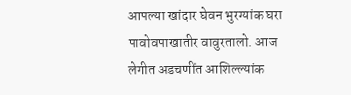आपल्या खांदार घेवन भुरग्यांक घरा पावोवपाखातीर वावुरतालो. आज लेगीत अडचणींत आशिल्ल्यांक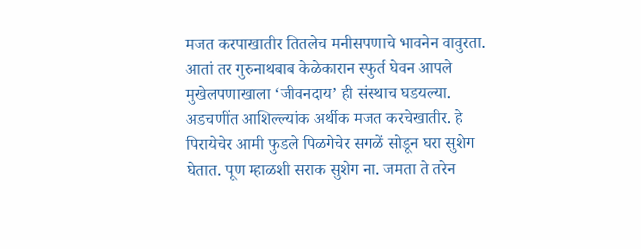मजत करपाखातीर तितलेच मनीसपणाचे भावनेन वावुरता. आतां तर गुरुनाथबाब केळेकारान स्फुर्त घेवन आपले मुखेलपणाखाला ‘जीवनदाय’ ही संस्थाच घडयल्या. अडचणींत आशिल्ल्यांक अर्थीक मजत करचेखातीर. हे पिरायेचेर आमी फुडले पिळगेचेर सगळें सोडून घरा सुशेग घेतात. पूण म्हाळशी सराक सुशेग ना. जमता ते तरेन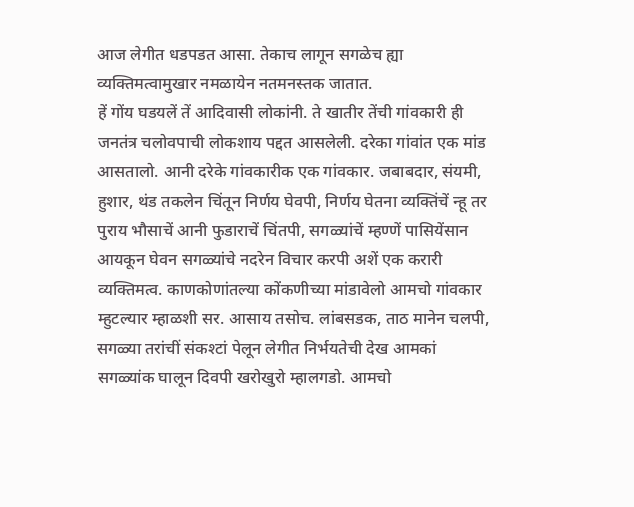आज लेगीत धडपडत आसा. तेकाच लागून सगळेच ह्या व्यक्तिमत्वामुखार नमळायेन नतमनस्तक जातात.
हें गोंय घडयलें तें आदिवासी लोकांनी. ते खातीर तेंची गांवकारी ही जनतंत्र चलोवपाची लोकशाय पद्दत आसलेली. दरेका गांवांत एक मांड आसतालो. आनी दरेके गांवकारीक एक गांवकार. जबाबदार, संयमी, हुशार, थंड तकलेन चिंतून निर्णय घेवपी, निर्णय घेतना व्यक्तिंचें न्हू तर पुराय भौसाचें आनी फुडाराचें चिंतपी, सगळ्यांचें म्हण्णें पासियेंसान आयकून घेवन सगळ्यांचे नदरेन विचार करपी अशें एक करारी व्यक्तिमत्व. काणकोणांतल्या कोंकणीच्या मांडावेलो आमचो गांवकार म्हुटल्यार म्हाळशी सर. आसाय तसोच. लांबसडक, ताठ मानेन चलपी, सगळ्या तरांचीं संकश्टां पेलून लेगीत निर्भयतेची देख आमकां सगळ्यांक घालून दिवपी खरोखुरो म्हालगडो. आमचो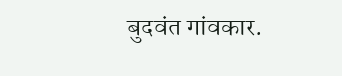बुदवंत गांवकार.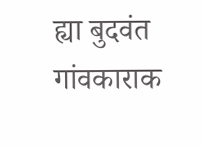ह्या बुदवंत गांवकाराक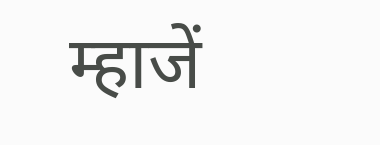म्हाजें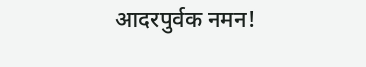आदरपुर्वक नमन!